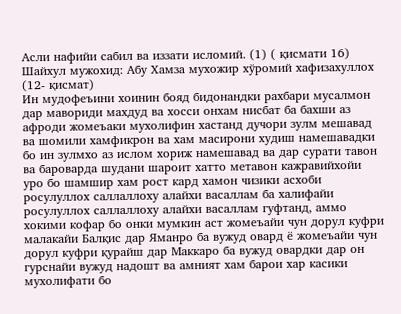Асли нафийи сабил ва иззати исломий. (1) ( қисмати 16)
Шайхул мужохид: Абу Хамза мухожир хўромий хафизахуллох
(12- қисмат)
Ин мудофеъини хоинин бояд бидонандки рахбари мусалмон дар мавориди махдуд ва хосси онхам нисбат ба бахши аз афроди жомеъаки мухолифин хастанд дучори зулм мешавад ва шомили хамфикрон ва хам масирони худиш намешавадки бо ин зулмхо аз ислом хориж намешавад ва дар сурати тавон ва бароварда шудани шароит хатто метавон кажравийхойи уро бо шамшир хам рост кард хамон чизики асхоби росулуллох саллаллоху алайхи васаллам ба халифайи росулуллох саллаллоху алайхи васаллам гуфтанд, аммо хокими кофар бо онки мумкин аст жомеъайи чун дорул куфри малакайи Балқис дар Яманро ба вужуд овард ё жомеъайи чун дорул куфри қурайш дар Маккаро ба вужуд овардки дар он гурснайи вужуд надошт ва амният хам барои хар касики мухолифати бо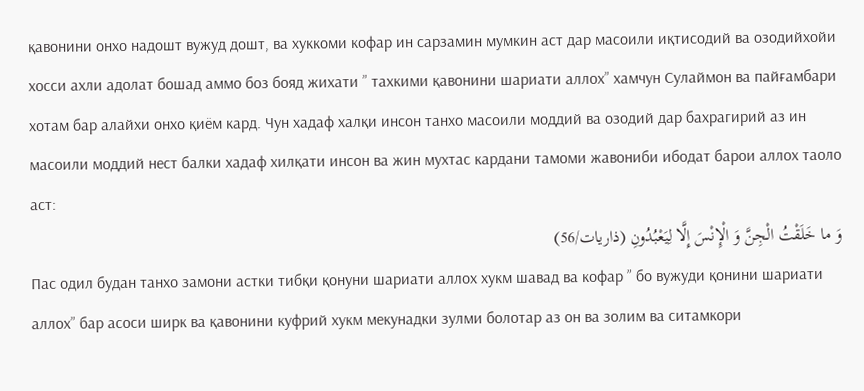қавонини онхо надошт вужуд дошт, ва хуккоми кофар ин сарзамин мумкин аст дар масоили иқтисодий ва озодийхойи хосси ахли адолат бошад аммо боз бояд жихати ” тахкими қавонини шариати аллох” хамчун Сулаймон ва пайғамбари хотам бар алайхи онхо қиём кард. Чун хадаф халқи инсон танхо масоили моддий ва озодий дар бахрагирий аз ин масоили моддий нест балки хадаф хилқати инсон ва жин мухтас кардани тамоми жавониби ибодат барои аллох таоло аст:
وَ ما خَلَقْتُ الْجِنَّ وَ الْإِنْسَ إِلَّا لِيَعْبُدُونِ (ذاریات/56)
Пас одил будан танхо замони астки тибқи қонуни шариати аллох хукм шавад ва кофар ” бо вужуди қонини шариати аллох” бар асоси ширк ва қавонини куфрий хукм мекунадки зулми болотар аз он ва золим ва ситамкори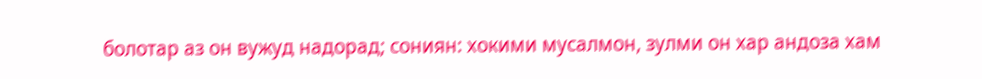болотар аз он вужуд надорад; сониян: хокими мусалмон, зулми он хар андоза хам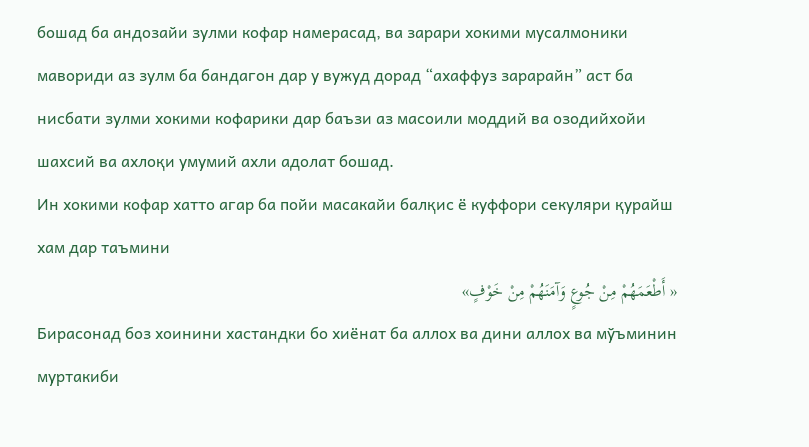бошад ба андозайи зулми кофар намерасад, ва зарари хокими мусалмоники мавориди аз зулм ба бандагон дар у вужуд дорад “ахаффуз зарарайн” аст ба нисбати зулми хокими кофарики дар баъзи аз масоили моддий ва озодийхойи шахсий ва ахлоқи умумий ахли адолат бошад.
Ин хокими кофар хатто агар ба пойи масакайи балқис ё куффори секуляри қурайш хам дар таъмини
« أَطْعَمَهُمْ مِنْ جُوعٍ وَآمَنَهُمْ مِنْ خَوْفٍ»
Бирасонад боз хоинини хастандки бо хиёнат ба аллох ва дини аллох ва мўъминин муртакиби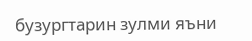бузургтарин зулми яъни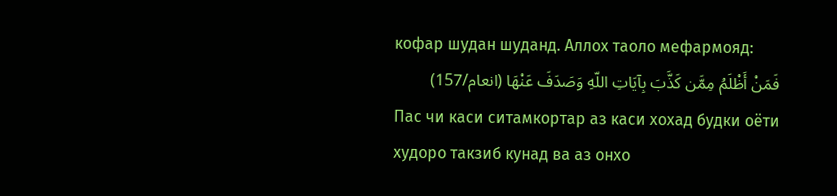кофар шудан шуданд. Аллох таоло мефармояд:
فَمَنْ أَظْلَمُ مِمَّن کَذَّبَ بِآیَاتِ اللّهِ وَصَدَفَ عَنْهَا (انعام/157)
Пас чи каси ситамкортар аз каси хохад будки оёти худоро такзиб кунад ва аз онхо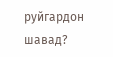руйгардон шавад?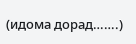(идома дорад…….)